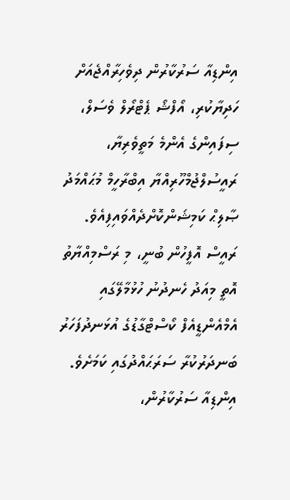އިންޑިއާ ސަރުކާރުން ދިވެހިރާއްޖެއަށް ހަދިޔާކުރި، އޯފްޝޯ ޕެޓްރޯލް ވެސަލް، ސިފައިންގެ އެންމެ މަތީވެރިޔާ، ރައީސުލްޖުމްހޫރިއްޔާ އިބްރާހީމް މުޙައްމަދު ޞާލިޙް ކަމިޝަންކޮށްދެއްވައިފިއެވެ.
ރައީސް އޮފީހުން ބުނީ، މި ރަސްމިއްޔާތު އޮތީ މިއަދު ހެނދުނު ހުޅުމާލޭގައި އެމްއެންޑީއެފް ކޯސްޓްގާޑުގެ އުޅަނދުފަހަރު ބަނދަރުކުރާ ސަރަޙައްދުގައި ކަމަށެވެ.
އިންޑިއާ ސަރުކާރުން،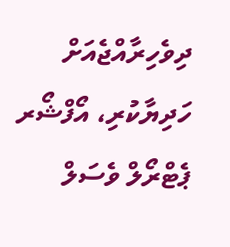ދިވެހިރާއްޖެއަށް ހަދިޔާކުރި، އޯފްޝޯރ ޕެޓްރޯލް ވެސަލް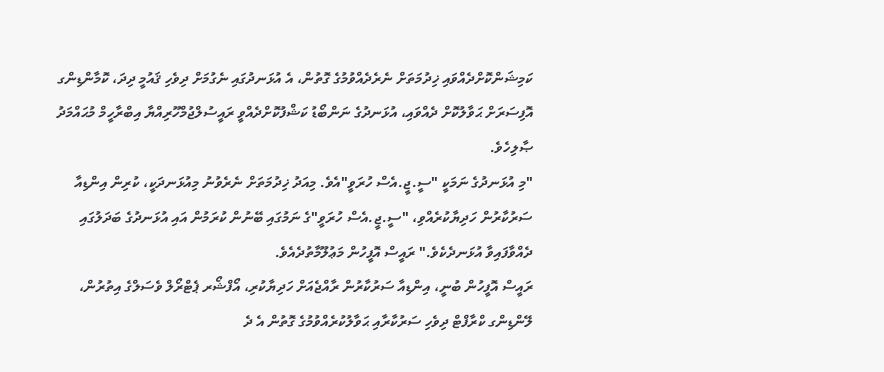ކަމިޝަންކޮށްދެއްވައި ޚިދުމަތަށް ނެރެދެއްވުމުގެ ގޮތުން، އެ އުޅަނދުގައި ނެގުމަށް ދިވެހި ޤައުމީ ދިދަ، ކޮމާންޑިންގ އޮފިސަރަށް ޙަވާލުކޮށް ދެއްވައި، އުޅަނދުގެ ނަންބޯޑު ކަޝްފުކޮށްދެއްވީ ރައީސުލްޖުމްހޫރިއްޔާ އިބްރާހީމް މުޙައްމަދު ޞާލިހެވެ.
"މި އުޅަނދުގެ ނަމަކީ "ސީ.ޖީ.އެސް ހުރަވީ"އެވެ. މިއަދު ޚިދުމަތަށް ނެރެވުނު މިއުޅަނދަކީ، ކުރިން އިންޑިއާ ސަރުކާރުން ހަދިޔާކުރެއްވި، "ސީ.ޖީ.އެސް ހުރަވީ"ގެ ނަމުގައި ބޭނުން ކުރަމުން އައި އުޅަނދުގެ ބަދަލުގައި ދެއްވާފައިވާ އުޅަނދެކެވެ." ރައީސް އޮފީހުން މަޢުލޫމާތުދެއެވެ.
ރައީސް އޮފީހުން ބުނީ، އިންޑިއާ ސަރުކާރުން ރާއްޖެއަށް ހަދިޔާކުރި، އޯފްޝޯރ ޕެޓްރޯލް ވެސަލްގެ އިތުރުން، ލޭންޑިންގ ކްރާފްޓް ދިވެހި ސަރުކާރާއި ޙަވާލުކުރެއްވުމުގެ ގޮތުން އެ ދެ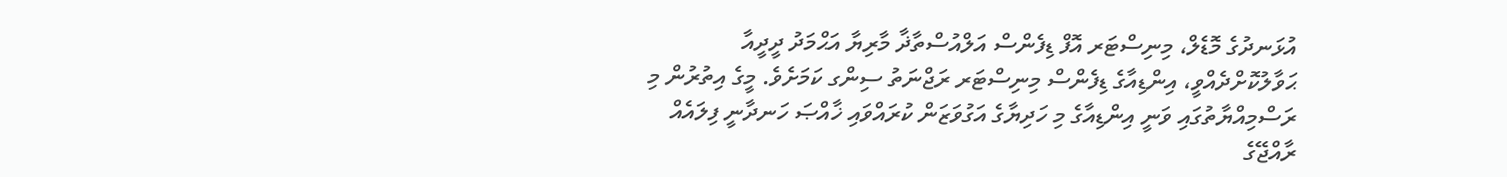އުޅަނދުގެ މޮޑެލް، މިނިސްޓަރ އޮފް ޑިފެންސް އަލްއުސްތާޛާ މާރިޔާ އަޙްމަދު ދީދީއާ ޙަވާލުކޮށްދެއްވީ، އިންޑިއާގެ ޑިފެންސް މިނިސްޓަރ ރަޖްނަތު ސިންގ ކަމަށެވެ. މީގެ އިތުރުން މި ރަސްމިއްޔާތުގައި ވަނީ އިންޑިއާގެ މި ހަދިޔާގެ އަގުވަޒަން ކުރައްވައި ޚާއްޞަ ހަނދާނީ ފިލައެއް ރާއްޖޭގެ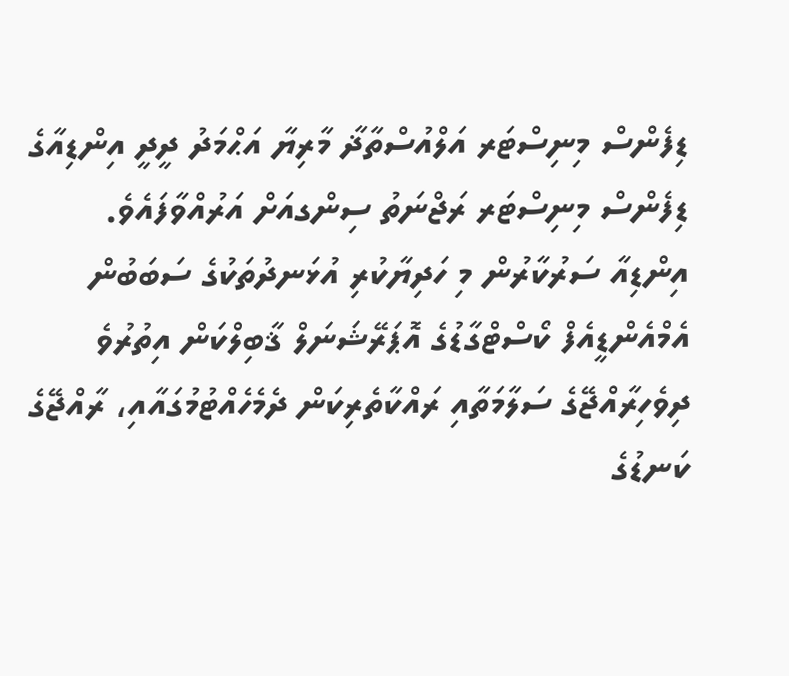ޑިފެންސް މިނިސްޓަރ އަލްއުސްތާޛާ މާރިޔާ އަޙްމަދު ދީދީ އިންޑިއާގެ ޑިފެންސް މިނިސްޓަރ ރަޖްނަތު ސިންގއަށް އަރުއްވާފައެވެ.
އިންޑިއާ ސަރުކާރުން މި ހަދިޔާކުރި އުޅަނދުތަކުގެ ސަބަބުން އެމްއެންޑީއެފް ކޯސްޓްގާޑުގެ އޮޕަރޭޝަނަލް ޤާބިލްކަން އިތުރުވެ ދިވެހިރާއްޖޭގެ ސަލާމަތާއި ރައްކާތެރިކަން ދެމެހެއްޓުމުގައާއި، ރާއްޖޭގެ ކަނޑުގެ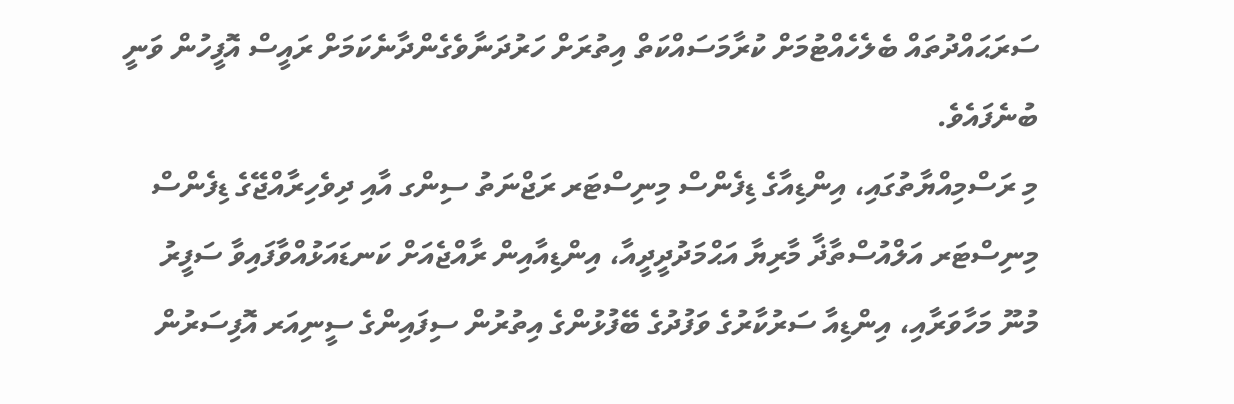ސަރަޙައްދުތައް ބެލެހެއްޓުމަށް ކުރާމަސައްކަތް އިތުރަށް ހަރުދަނާވެގެންދާނެކަމަށް ރައީސް އޮފީހުން ވަނީ ބުނެފައެވެ.
މި ރަސްމިއްޔާތުގައި، އިންޑިއާގެ ޑިފެންސް މިނިސްޓަރ ރަޖްނަތު ސިންގ އާއި ދިވެހިރާއްޖޭގެ ޑިފެންސް މިނިސްޓަރ އަލްއުސްތާޛާ މާރިޔާ އަޙްމަދުދީދީއާ، އިންޑިއާއިން ރާއްޖެއަށް ކަނޑައަޅުއްވާފައިވާ ސަފީރު މުނޫ މަހާވަރާއި، އިންޑިއާ ސަރުކާރުގެ ވަފުދުގެ ބޭފުޅުންގެ އިތުރުން ސިފައިންގެ ސީނިއަރ އޮފިސަރުން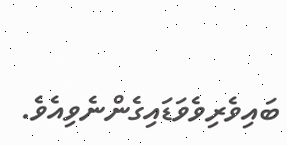ބައިވެރިވެވަޑައިގެންނެވިއެވެ.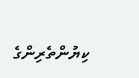ކިޔުންތެރިންގެ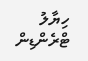ހިޔާލު
ޓްރެންޑިން